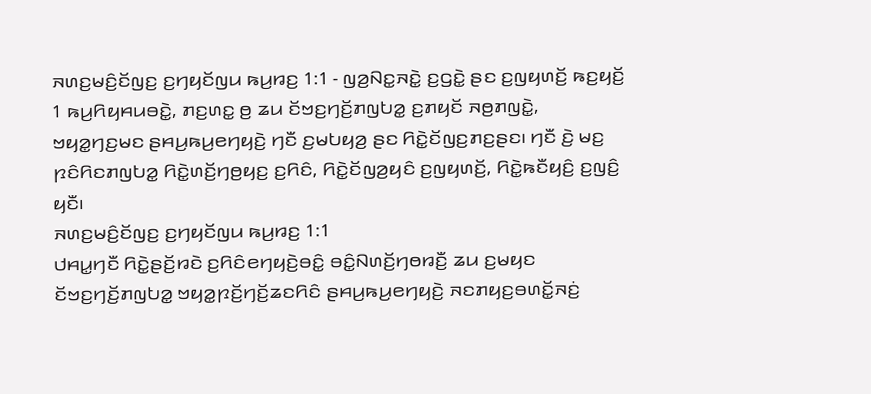ꤏꤛꤢ꤬ꤗꤢꤨ꤬ꤢꤩꤜꤢ꤬ ꤢ꤬ꤚꤟꤢꤩꤜꤣ ꤒꤣ꤬ꤙꤢ꤬ 1:1 - ꤜꤤ꤬ꤡꤢ꤭ꤏꤢꤧ꤭ ꤢ꤬ꤞꤢꤧ꤭ ꤔꤢ ꤢ꤬ꤜꤟꤛꤢꤩ꤬ ꤒꤢ꤬ꤟꤢꤩ꤬
1 ꤒꤣ꤬ꤖꤟꤌꤣꤋꤢꤧ꤭, ꤊꤢ꤬ꤛꤢ꤭ ꤥ꤬ ꤘꤣ ꤢꤩꤠꤢ꤬ꤚꤢꤩ꤬ꤊꤜꤝꤤ꤭ ꤢ꤬ꤊꤟꤢꤩ ꤏꤥ꤬ꤊꤜꤢꤧ꤭, ꤠꤟꤤ꤭ꤚꤢ꤬ꤗꤢ ꤔꤌꤣ꤬ꤒꤣ꤬ꤕꤚꤟꤢꤧ꤬ ꤚꤢꤪ ꤢ꤬ꤗꤝꤟꤤ꤬ ꤔꤢ ꤖꤢꤧ꤭ꤢꤩꤜꤢ꤬ꤊꤢ꤬ꤔꤢ꤯ ꤚꤢꤪ ꤢꤧ꤬ ꤗꤢ꤬ ꤐꤢꤨꤖꤢꤊꤜꤝꤤ꤭ ꤖꤢꤧ꤭ꤛꤢꤩ꤬ꤚꤥ꤬ꤟꤢ꤬ ꤢ꤬ꤖꤢꤨ, ꤖꤢꤧ꤭ꤢꤩꤜꤤ꤬ꤟꤢꤨ ꤢ꤬ꤜꤟꤛꤢꤩ꤬, ꤖꤢꤧ꤭ꤒꤢꤪꤟꤢꤨ꤬ ꤢ꤬ꤜꤢꤨ꤬ ꤟꤢꤪ꤯
ꤏꤛꤢ꤬ꤗꤢꤨ꤬ꤢꤩꤜꤢ꤬ ꤢ꤬ꤚꤟꤢꤩꤜꤣ ꤒꤣ꤬ꤙꤢ꤬ 1:1
ꤓꤌꤣ꤭ꤚꤢꤪ ꤖꤢꤧ꤭ꤔꤢꤩ꤬ꤙꤢꤧ ꤢ꤬ꤖꤢꤨꤕꤚꤟꤢꤧ꤬ꤋꤢꤨ꤭ ꤋꤢꤨ꤭ꤡꤛꤢꤩ꤬ꤚꤥꤙꤢꤪ꤬ ꤘꤣ ꤢ꤬ꤗꤟꤢ ꤢꤩꤠꤢ꤬ꤚꤢꤩ꤬ꤊꤜꤝꤤ꤭ ꤠꤟꤤ꤭ꤐꤢꤩ꤬ꤚꤢꤩ꤬ꤘꤢꤖꤢꤨ ꤔꤌꤣ꤬ꤒꤣ꤬ꤕꤚꤟꤢꤧ꤬ ꤏꤢꤊꤟꤢ꤬ꤋꤛꤢꤩ꤭ꤏꤢꤦ꤬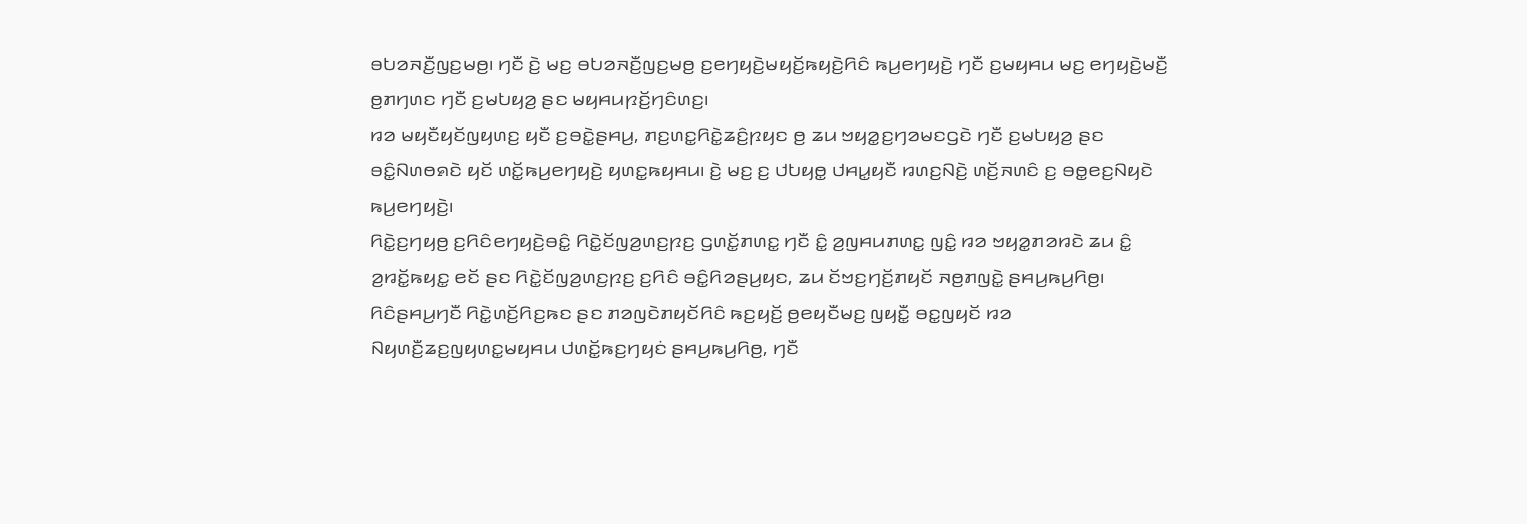ꤋꤝꤤꤏꤢꤪ꤬ꤜꤢ꤬ꤗꤥ꤬꤯ ꤚꤢꤪ ꤢꤧ꤬ ꤗꤢ꤬ ꤋꤝꤤꤏꤢꤪ꤬ꤜꤢ꤬ꤗꤥ꤬ ꤢ꤬ꤕꤚꤟꤢꤧ꤬ꤗꤟꤢꤩ꤬ꤒꤟꤢꤧ꤬ꤖꤢꤨ ꤒꤣ꤬ꤕꤚꤟꤢꤧ꤬ ꤚꤢꤪ ꤢ꤬ꤗꤟꤌꤣ ꤗꤢ꤬ ꤕꤚꤟꤢꤧ꤬ꤗꤢꤪ꤬ ꤥ꤬ꤊꤚꤛꤢ ꤚꤢꤪ ꤢ꤬ꤗꤝꤟꤤ꤬ ꤔꤢ ꤗꤟꤌꤣꤐꤢꤩ꤬ꤚꤢꤨꤛꤢ꤬꤯
ꤙꤤ ꤗꤟꤢꤪꤟꤢꤩꤜꤟꤛꤢ꤬ ꤟꤢꤪ ꤢ꤬ꤋꤢꤧ꤭ꤔꤌꤣ꤬, ꤊꤢ꤬ꤛꤢ꤭ꤖꤢꤧ꤭ꤘꤢꤨ꤬ꤐꤟꤢ ꤥ꤬ ꤘꤣ ꤠꤟꤤ꤭ꤢ꤬ꤚꤤꤗꤢꤞꤢꤧ ꤚꤢꤪ ꤢ꤬ꤗꤝꤟꤤ꤬ ꤔꤢ ꤋꤢꤨ꤭ꤡꤛꤥꤎꤢꤧ ꤟꤢꤩ ꤛꤢꤩ꤭ꤒꤣ꤬ꤕꤚꤟꤢꤧ꤬ ꤟꤛꤢ꤭ꤒꤟꤌꤣ꤯ ꤢꤧ꤬ ꤗꤢ꤬ ꤢ꤬ ꤓꤝꤟꤥ꤭ ꤓꤌꤣ꤭ꤟꤢꤪ ꤙꤛꤢ꤬ꤡꤢꤧ꤬ ꤛꤢꤩ꤬ꤏꤛꤢꤨ ꤢ꤬ ꤋꤥ꤭ꤕꤢ꤬ꤡꤟꤢꤧ ꤒꤣ꤬ꤕꤚꤟꤢꤧ꤬꤯
ꤖꤢꤧ꤭ꤢ꤬ꤚꤟꤥ꤬ ꤢ꤬ꤖꤢꤨꤕꤚꤟꤢꤧ꤬ꤋꤢꤨ꤭ ꤖꤢꤧ꤭ꤢꤩꤜꤤ꤬ꤛꤢ꤬ꤐꤢ꤬ ꤞꤛꤢꤩ꤭ꤊꤛꤢ꤭ ꤚꤢꤪ ꤢꤨ꤭ ꤤ꤬ꤜꤌꤣꤊꤛꤢ꤭ ꤜꤢꤨ꤭ ꤙꤤ ꤠꤟꤤ꤭ꤊꤤꤙꤢꤧ ꤘꤣ ꤢꤨ꤭ ꤤ꤬ꤙꤢꤩ꤭ꤒꤟꤢ꤭ ꤕꤢꤩ ꤔꤢ ꤖꤢꤧ꤭ꤢꤩꤜꤤ꤬ꤛꤢ꤬ꤐꤢ꤬ ꤢ꤬ꤖꤢꤨ ꤋꤢꤨ꤭ꤖꤤꤔꤣ꤬ꤟꤢ, ꤘꤣ ꤢꤩꤠꤢ꤬ꤚꤢꤩ꤬ꤊꤟꤢꤩ ꤏꤥ꤬ꤊꤜꤢꤧ꤭ ꤔꤌꤣ꤬ꤒꤣ꤬ꤖꤥ꤬꤯
ꤖꤢꤨꤔꤌꤣ꤬ꤚꤢꤪ ꤖꤢꤧ꤭ꤛꤢꤩ꤬ꤖꤢ꤬ꤒꤢ ꤔꤢ ꤊꤤꤜꤢꤧꤊꤟꤢꤩꤖꤢꤨ ꤒꤢ꤬ꤟꤢꤩ꤬ ꤥ꤬ꤕꤟꤢꤪꤗꤢ꤬ ꤜꤟꤢꤪ꤭ ꤋꤢ꤭ꤜꤟꤢꤩ ꤙꤤ ꤡꤟꤛꤢꤪ꤬ꤘꤢ꤬ꤜꤟꤛꤢ꤭ꤗꤟꤌꤣ ꤓꤛꤢꤩ꤭ꤒꤢ꤬ꤚꤟꤢꤦ ꤔꤌꤣ꤬ꤒꤣ꤬ꤖꤥ꤬, ꤚꤢꤪ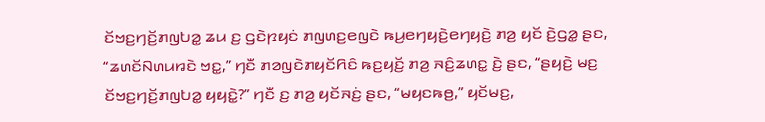ꤢꤩꤠꤢ꤬ꤚꤢꤩ꤬ꤊꤜꤝꤤ꤭ ꤘꤣ ꤢ꤬ ꤞꤢꤧꤐꤟꤢꤦ ꤊꤜꤛꤢ꤬ꤕꤜꤢꤧ ꤒꤣ꤬ꤕꤚꤟꤢꤧ꤬ꤕꤚꤟꤢꤧ꤬ ꤊꤤ꤬ ꤟꤢꤩ ꤢꤧ꤬ꤞꤤ꤭ ꤔꤢ, “ꤘꤛꤢꤩꤡꤛꤣꤙꤢꤧ ꤠꤢ꤭,” ꤚꤢꤪ ꤊꤤꤜꤢꤧꤊꤟꤢꤩꤖꤢꤨ ꤒꤢ꤬ꤟꤢꤩ꤬ ꤊꤤ꤬ ꤏꤢꤨ꤬ꤘꤛꤢ꤭ ꤢꤧ꤬ ꤔꤢ, “ꤔꤟꤢꤧ꤬ ꤗꤢ꤬ ꤢꤩꤠꤢ꤬ꤚꤢꤩ꤬ꤊꤜꤝꤤ꤭ ꤟꤟꤢꤧ꤭?” ꤚꤢꤪ ꤢ꤬ ꤊꤤ꤬ ꤟꤢꤩꤏꤢꤦ꤬ ꤔꤢ, “ꤗꤟꤢꤒꤥ꤬,” ꤟꤢꤩꤗꤢ꤬,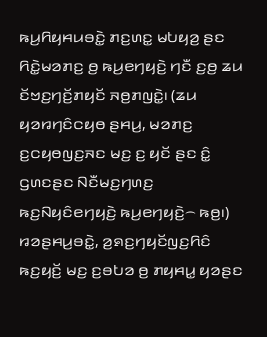ꤒꤣ꤬ꤖꤟꤌꤣꤋꤢꤧ꤭ ꤊꤢ꤬ꤛꤢ꤭ ꤗꤝꤟꤤ꤬ ꤔꤢ ꤖꤢꤧ꤭ꤗꤤꤊꤢ꤬ ꤥ꤬ ꤒꤣ꤬ꤕꤚꤟꤢꤧ꤬ ꤚꤢꤪ ꤢ꤬ꤥ꤬ ꤘꤣ ꤢꤩꤠꤢ꤬ꤚꤢꤩ꤬ꤊꤟꤢꤩ ꤏꤥ꤬ꤊꤜꤢꤧ꤭꤯ (ꤘꤣ ꤟꤤꤙꤚꤢꤨꤍꤟꤥ ꤔꤌꤣ꤬, ꤗꤤꤊꤢ꤬ ꤢ꤬ꤍꤟꤥꤜꤢ꤬ꤏꤢ ꤗꤢ꤬ ꤢ꤬ ꤟꤢꤩ ꤔꤢ ꤢꤨ꤭ ꤞꤛꤢꤔꤢ ꤡꤢꤪꤗꤢ꤬ꤚꤛꤢ꤬ ꤒꤢ꤬ꤡꤟꤢꤨꤕꤚꤟꤢꤧ꤬ ꤒꤣ꤬ꤕꤚꤟꤢꤧ꤬꤮ ꤒꤥ꤬꤯)
ꤙꤤꤔꤌꤣ꤬ꤋꤢꤧ꤭, ꤤ꤬ꤎꤢ꤬ꤚꤟꤢꤩꤜꤢ꤬ꤖꤢꤨ ꤒꤢ꤬ꤟꤢꤩ꤬ ꤗꤢ꤬ ꤢ꤬ꤋꤝꤤ ꤥ꤬ ꤊꤟꤌꤣ꤭ ꤟꤤꤔꤢ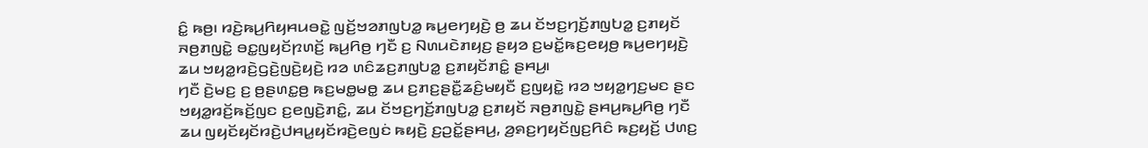ꤢꤨ꤭ ꤒꤥ꤬꤯ ꤙꤢꤧ꤬ꤒꤣ꤬ꤖꤟꤌꤣꤋꤢꤧ꤭ ꤜꤢꤩ꤬ꤠꤤꤊꤜꤝꤤ꤭ ꤒꤣ꤬ꤕꤚꤟꤢꤧ꤬ ꤥ꤬ ꤘꤣ ꤢꤩꤠꤢ꤬ꤚꤢꤩ꤬ꤊꤜꤝꤤ꤭ ꤢ꤬ꤊꤟꤢꤩ ꤏꤥ꤬ꤊꤜꤢꤧ꤭ ꤋꤢ꤭ꤜꤟꤢꤩꤐꤛꤢꤩ꤬ ꤒꤣ꤬ꤖꤥ꤬ ꤚꤢꤪ ꤢ꤬ ꤡꤛꤣꤢꤧꤊꤟꤢ꤬ ꤔꤟꤤ ꤢ꤬ꤗꤢꤩ꤭ꤒꤢ꤬ꤕꤟꤥ꤬ ꤒꤣ꤬ꤕꤚꤟꤢꤧ꤬ ꤘꤣ ꤠꤟꤤ꤭ꤙꤢꤧ꤬ꤞꤢꤧ꤬ꤜꤢꤧ꤬ꤟꤢꤧ꤬ ꤙꤤ ꤛꤢꤨꤘꤢ꤬ꤊꤜꤝꤤ꤭ ꤢ꤬ꤊꤟꤢꤩꤊꤢꤨ꤭ ꤔꤌꤣ꤬꤯
ꤚꤢꤪ ꤢꤧ꤬ꤗꤢ꤬ ꤢ꤬ ꤥ꤬ꤔꤛꤢ꤭ꤥ꤬ ꤒꤢ꤬ꤗꤥ꤭ꤗꤥ꤭ ꤘꤣ ꤢ꤬ꤊꤢ꤬ꤔꤢꤪ꤭ꤘꤢꤨ꤬ꤗꤟꤢꤪ ꤢ꤬ꤜꤟꤢꤧ꤭ ꤙꤤ ꤠꤟꤤ꤭ꤚꤢ꤬ꤗꤢ ꤔꤢ ꤠꤟꤤ꤭ꤙꤢꤩ꤬ꤒꤢꤩ꤬ꤜꤢ ꤢ꤬ꤕꤜꤢꤧ꤬ꤊꤢꤨ꤭, ꤘꤣ ꤢꤩꤠꤢ꤬ꤚꤢꤩ꤬ꤊꤜꤝꤤ꤭ ꤢ꤬ꤊꤟꤢꤩ ꤏꤥ꤬ꤊꤜꤢꤧ꤭ ꤔꤌꤣ꤬ꤒꤣ꤬ꤖꤥ꤬ ꤚꤢꤪ ꤘꤣ ꤜꤟꤢꤩꤟꤢꤩꤙꤢꤧ꤬ꤓꤌꤣ꤭ꤟꤢꤩꤙꤢꤧ꤬ꤕꤜꤢꤦ ꤒꤟꤢꤧ꤬ ꤢ꤬ꤑꤢꤩ꤭ꤔꤌꤣ꤬, ꤤ꤬ꤎꤢ꤬ꤚꤟꤢꤩꤜꤢ꤬ꤖꤢꤨ ꤒꤢ꤬ꤟꤢꤩ꤬ ꤓꤛꤢ꤬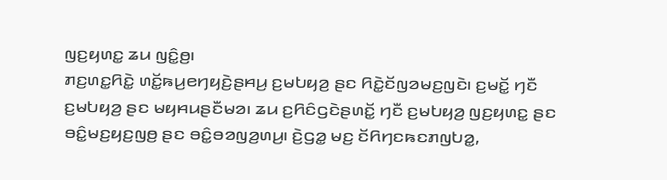ꤜꤢ꤬ꤟꤛꤢ꤭ ꤘꤣ ꤜꤢꤨ꤭ꤥ꤬꤯
ꤊꤢ꤬ꤛꤢ꤭ꤖꤢꤧ꤭ ꤛꤢꤩ꤭ꤒꤣ꤬ꤕꤚꤟꤢꤧ꤬ꤔꤌꤣ꤬ ꤢ꤬ꤗꤝꤟꤤ꤬ ꤔꤢ ꤖꤢꤧ꤭ꤢꤩꤜꤤꤗꤢ꤬ꤜꤢꤧ꤯ ꤢ꤬ꤗꤢꤩ꤭ ꤚꤢꤪ ꤢ꤬ꤗꤝꤟꤤ꤬ ꤔꤢ ꤗꤟꤌꤣꤔꤢꤪꤗꤤ꤯ ꤘꤣ ꤢ꤬ꤖꤢꤨꤞꤢꤧꤔꤛꤢꤩ꤭ ꤚꤢꤪ ꤢ꤬ꤗꤝꤟꤤ꤬ ꤜꤢ꤬ꤟꤛꤢ꤭ ꤔꤢ ꤋꤢꤨ꤭ꤗꤢ꤬ꤟꤢ꤬ꤜꤥ꤬ ꤔꤢ ꤋꤢꤨ꤭ꤋꤤꤜꤤ꤬ꤛꤣ꤬꤯ ꤢꤧ꤬ꤞꤤ꤭ ꤗꤢ꤬ ꤢꤩꤖꤚꤢꤒꤢꤊꤜꤝꤤ꤭,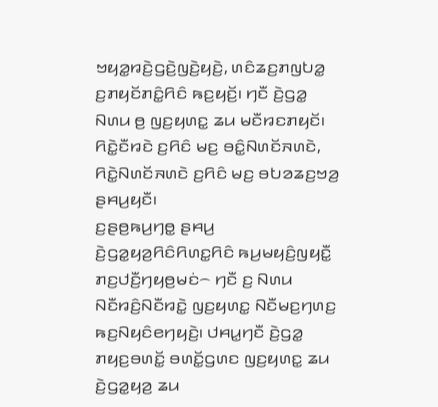ꤠꤟꤤ꤭ꤙꤢꤧ꤬ꤞꤢꤧ꤬ꤜꤢꤧ꤬ꤟꤢꤧ꤬, ꤛꤢꤨꤘꤢ꤬ꤊꤜꤝꤤ꤭ ꤢ꤬ꤊꤟꤢꤩꤊꤢꤨ꤭ꤖꤢꤨ ꤒꤢ꤬ꤟꤢꤩ꤬꤯ ꤚꤢꤪ ꤢꤧ꤬ꤞꤤ꤭ ꤡꤛꤣ ꤥ꤬ ꤜꤢ꤬ꤟꤛꤢ꤭ ꤘꤣ ꤗꤢꤪꤙꤢꤊꤟꤢꤩ꤯
ꤖꤢꤧ꤭ꤢꤪꤙꤢꤧ ꤢ꤬ꤖꤢꤨ ꤗꤢ꤬ ꤋꤢꤨ꤭ꤡꤛꤢꤩꤏꤛꤢꤧ, ꤖꤢꤧ꤭ꤡꤛꤢꤩꤏꤛꤢꤧ ꤢ꤬ꤖꤢꤨ ꤗꤢ꤬ ꤋꤝꤤꤘꤢ꤬ꤠꤤ꤬ ꤔꤌꤣ꤬ꤟꤢꤪ꤯
ꤢ꤬ꤔꤥ꤬ꤒꤣ꤬ꤚꤥ꤭ ꤔꤌꤣ꤬ ꤢꤧ꤬ꤞꤤ꤭ꤟꤤ꤬ꤖꤢꤨꤖꤛꤢ꤭ꤖꤢꤨ ꤒꤣ꤬ꤗꤟꤢꤨ꤬ꤜꤟꤢꤪ꤭ ꤊꤢ꤬ꤓꤢꤪ꤬ꤚꤟꤥ꤬ꤗꤢꤦ꤮ ꤚꤢꤪ ꤢ꤬ ꤡꤛꤣ ꤡꤢꤪꤙꤢꤨ꤬ꤡꤢꤪꤙꤢꤧ꤭ ꤜꤢ꤬ꤟꤛꤢ꤭ ꤡꤢꤪꤗꤢ꤬ꤚꤛꤢ꤬ ꤒꤢ꤬ꤡꤟꤢꤨꤕꤚꤟꤢꤧ꤬꤯ ꤓꤌꤣ꤭ꤚꤢꤪ ꤢꤧ꤬ꤞꤤ꤭ ꤊꤟꤢ꤬ꤋꤛꤢꤩ꤭ ꤋꤛꤢꤩ꤭ꤞꤛꤢ ꤜꤢ꤬ꤟꤛꤢ꤭ ꤘꤣ ꤢꤧ꤬ꤞꤤ꤭ꤟꤤ꤬ ꤘꤣ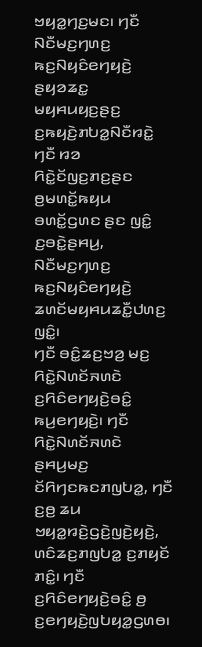ꤠꤟꤤ꤭ꤚꤢ꤬ꤗꤢ꤯ ꤚꤢꤪ ꤡꤢꤪꤗꤢ꤬ꤚꤛꤢ꤬ ꤒꤢ꤬ꤡꤟꤢꤨꤕꤚꤟꤢꤧ꤬ ꤔꤟꤤꤘꤢ꤭ ꤗꤟꤌꤣꤟꤢ꤬ꤔꤢ꤬ ꤢ꤬ꤒꤟꤢꤧ꤬ꤊꤝꤤ꤭ꤡꤢꤪꤙꤢꤧ꤭ ꤚꤢꤪ ꤙꤤ ꤖꤢꤧ꤭ꤢꤩꤜꤢ꤬ꤊꤢ꤬ꤔꤢ ꤥ꤬ꤗꤛꤢꤩ꤭ꤒꤟꤣ ꤋꤛꤢꤩ꤭ꤞꤛꤢ ꤔꤢ ꤜꤢꤨ꤭ ꤢ꤬ꤋꤢꤧ꤭ꤔꤌꤣ꤬, ꤡꤢꤪꤗꤢ꤬ꤚꤛꤢ꤬ ꤒꤢ꤬ꤡꤟꤢꤨꤕꤚꤟꤢꤧ꤬ ꤘꤛꤢꤩꤗꤟꤌꤣꤘꤢꤪ꤭ꤓꤛꤢ꤬ ꤜꤢꤨ꤭꤯
ꤚꤢꤪ ꤋꤢꤨ꤭ꤘꤢ꤬ꤠꤤ꤬ ꤗꤢ꤬ ꤖꤢꤧ꤭ꤡꤛꤢꤩꤏꤛꤢꤧ ꤢ꤬ꤖꤢꤨꤕꤚꤟꤢꤧ꤬ꤋꤢꤨ꤭ ꤒꤣ꤬ꤕꤚꤟꤢꤧ꤬꤯ ꤚꤢꤪ ꤖꤢꤧ꤭ꤡꤛꤢꤩꤏꤛꤢꤧ ꤔꤌꤣ꤬ꤗꤢ꤬ ꤢꤩꤖꤚꤢꤒꤢꤊꤜꤝꤤ꤭, ꤚꤢꤪ ꤢ꤬ꤥ꤬ ꤘꤣ ꤠꤟꤤ꤭ꤙꤢꤧ꤬ꤞꤢꤧ꤬ꤜꤢꤧ꤬ꤟꤢꤧ꤬, ꤛꤢꤨꤘꤢ꤬ꤊꤜꤝꤤ꤭ ꤢ꤬ꤊꤟꤢꤩ ꤊꤢꤨ꤭꤯ ꤚꤢꤪ ꤢ꤬ꤖꤢꤨꤕꤚꤟꤢꤧ꤬ꤋꤢꤨ꤭ ꤥ꤬ ꤢ꤬ꤕꤚꤟꤢꤧ꤬ꤜꤝꤟꤤ꤭ꤞꤛꤥ꤯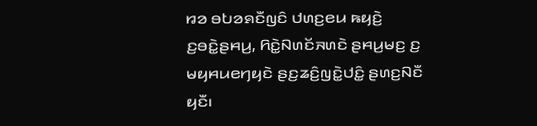ꤙꤤ ꤋꤝꤤꤎꤢꤪꤜꤢꤨ ꤓꤛꤢ꤬ꤕꤣ ꤒꤟꤢꤧ꤬ ꤢ꤬ꤋꤢꤧ꤭ꤔꤌꤣ꤬, ꤖꤢꤧ꤭ꤡꤛꤢꤩꤏꤛꤢꤧ ꤔꤌꤣ꤬ꤗꤢ꤬ ꤢ꤬ ꤗꤟꤌꤣꤕꤚꤟꤢꤧ ꤔꤢ꤬ꤘꤢꤨ꤬ꤜꤢꤧ꤭ꤓꤢꤨ꤭ ꤔꤛꤢ꤬ꤡꤢꤪ ꤟꤢꤪ꤯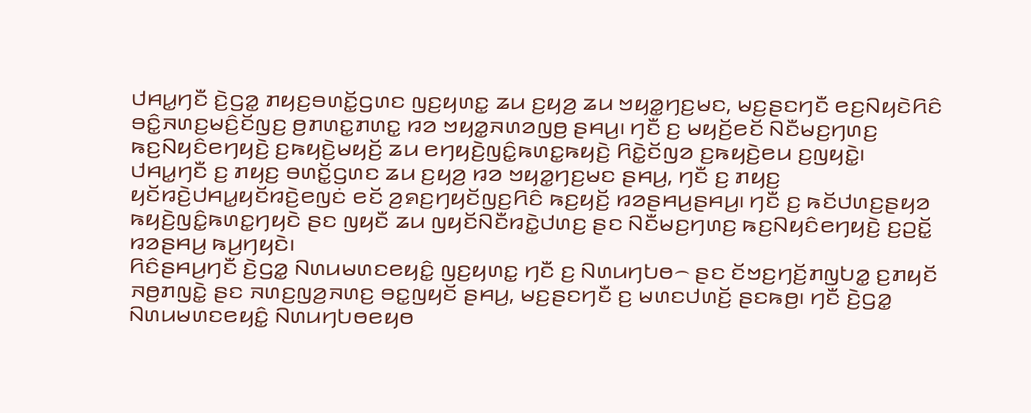ꤓꤌꤣ꤭ꤚꤢꤪ ꤢꤧ꤬ꤞꤤ꤭ ꤊꤟꤢ꤬ꤋꤛꤢꤩ꤭ꤞꤛꤢ ꤜꤢ꤬ꤟꤛꤢ꤭ ꤘꤣ ꤢ꤬ꤟꤤ꤬ ꤘꤣ ꤠꤟꤤ꤭ꤚꤢ꤬ꤗꤢ, ꤗꤢ꤬ꤔꤢꤚꤢꤪ ꤕꤢ꤬ꤡꤟꤢꤧꤖꤢꤨ ꤋꤢꤨ꤭ꤏꤛꤢ꤬ꤗꤢꤨ꤬ꤢꤩꤜꤢ꤬ ꤥ꤬ꤊꤛꤢ꤭ꤊꤛꤢ꤭ ꤙꤤ ꤠꤟꤤ꤭ꤏꤛꤤꤜꤥ꤬ ꤔꤌꤣ꤬꤯ ꤚꤢꤪ ꤢ꤬ ꤗꤟꤢꤩ꤬ꤕꤢꤩ ꤡꤢꤪꤗꤢ꤬ꤚꤛꤢ꤬ ꤒꤢ꤬ꤡꤟꤢꤨꤕꤚꤟꤢꤧ꤬ ꤢ꤬ꤒꤟꤢꤧ꤬ꤗꤟꤢꤩ꤬ ꤘꤣ ꤕꤚꤟꤢꤧ꤬ꤜꤢꤨ꤭ꤒꤛꤢ꤭ꤒꤟꤢꤧ꤬ ꤖꤢꤧ꤭ꤢꤩꤜꤤ ꤢ꤬ꤒꤟꤢꤧ꤬ꤕꤣ ꤢ꤬ꤜꤟꤢꤧ꤭꤯
ꤓꤌꤣ꤭ꤚꤢꤪ ꤢ꤬ ꤊꤟꤢ꤬ ꤋꤛꤢꤩ꤭ꤞꤛꤢ ꤘꤣ ꤢ꤬ꤟꤤ꤬ ꤙꤤ ꤠꤟꤤ꤭ꤚꤢ꤬ꤗꤢ ꤔꤌꤣ꤬, ꤚꤢꤪ ꤢ꤬ ꤊꤟꤢ꤬ ꤟꤢꤩꤙꤢꤧ꤬ꤓꤌꤣ꤭ꤟꤢꤩꤙꤢꤧ꤬ꤕꤜꤢꤦ ꤕꤢꤩ ꤤ꤬ꤎꤢ꤬ꤚꤟꤢꤩꤜꤢ꤬ꤖꤢꤨ ꤒꤢ꤬ꤟꤢꤩ꤬ ꤙꤤꤔꤌꤣ꤬ꤔꤌꤣ꤬꤯ ꤚꤢꤪ ꤢ꤬ ꤒꤢꤩꤓꤛꤢ꤬ꤔꤟꤤ ꤒꤟꤢꤧ꤬ꤜꤢꤨ꤭ꤒꤛꤢ꤭ꤚꤟꤢꤧ ꤔꤢ ꤜꤟꤢꤪ ꤘꤣ ꤜꤟꤢꤩꤡꤢꤪꤙꤢꤧ꤭ꤓꤛꤢ꤬ ꤔꤢ ꤡꤢꤪꤗꤢ꤬ꤚꤛꤢ꤬ ꤒꤢ꤬ꤡꤟꤢꤨꤕꤚꤟꤢꤧ꤬ ꤢ꤬ꤑꤢꤩ꤭ ꤙꤤꤔꤌꤣ꤬ ꤒꤣ꤬ꤚꤟꤢꤧ꤯
ꤖꤢꤨꤔꤌꤣ꤬ꤚꤢꤪ ꤢꤧ꤬ꤞꤤ꤭ ꤡꤛꤣꤗꤛꤢꤕꤟꤢꤨ꤭ ꤜꤢ꤬ꤟꤛꤢ꤭ ꤚꤢꤪ ꤢ꤬ ꤡꤛꤣꤚꤝꤥ꤮ ꤔꤢ ꤢꤩꤠꤢ꤬ꤚꤢꤩ꤬ꤊꤜꤝꤤ꤭ ꤢ꤬ꤊꤟꤢꤩ ꤏꤥ꤬ꤊꤜꤢꤧ꤭ ꤔꤢ ꤏꤛꤢ꤬ꤜꤤ꤬ꤏꤛꤢ꤬ ꤋꤢ꤭ꤜꤟꤢꤩ ꤔꤌꤣ꤬, ꤗꤢ꤬ꤔꤢꤚꤢꤪ ꤢ꤬ ꤗꤛꤢꤓꤛꤢꤩ꤬ ꤔꤢꤒꤥ꤬꤯ ꤚꤢꤪ ꤢꤧ꤬ꤞꤤ꤭ ꤡꤛꤣꤗꤛꤢꤕꤟꤢꤨ꤭ ꤡꤛꤣꤚꤝꤥꤕꤟꤥ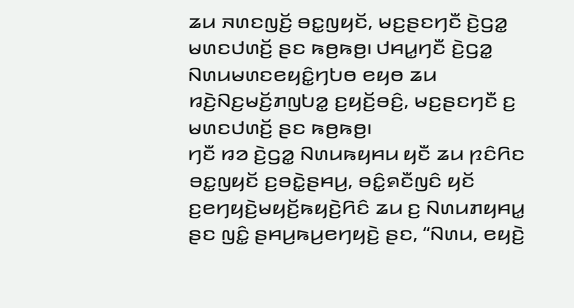ꤘꤣ ꤏꤛꤢꤜꤢꤩ꤬ ꤋꤢ꤭ꤜꤟꤢꤩ, ꤗꤢ꤬ꤔꤢꤚꤢꤪ ꤢꤧ꤬ꤞꤤ꤭ ꤗꤛꤢꤓꤛꤢꤩ꤬ ꤔꤢ ꤒꤥ꤬ꤒꤥ꤬꤯ ꤓꤌꤣ꤭ꤚꤢꤪ ꤢꤧ꤬ꤞꤤ꤭ ꤡꤛꤣꤗꤛꤢꤕꤟꤢꤨ꤭ꤚꤝꤥ ꤕꤟꤥ ꤘꤣ ꤙꤢꤧ꤬ꤡꤢ꤬ꤗꤢꤩ꤬ꤊꤜꤝꤤ꤭ ꤢ꤬ꤟꤢꤩ꤬ꤋꤢꤨ꤬, ꤗꤢ꤬ꤔꤢꤚꤢꤪ ꤢ꤬ ꤗꤛꤢꤓꤛꤢꤩ꤬ ꤔꤢ ꤒꤥ꤬ꤒꤥ꤬꤯
ꤚꤢꤪ ꤙꤤ ꤢꤧ꤬ꤞꤤ꤭ ꤡꤛꤣꤒꤟꤌꤣ ꤟꤢꤪ ꤘꤣ ꤐꤢꤨꤖꤢ ꤋꤢ꤭ꤜꤟꤢꤩ ꤢ꤬ꤋꤢꤧ꤭ꤔꤌꤣ꤬, ꤋꤢꤨ꤭ꤎꤢꤪꤜꤢꤨ ꤟꤢꤩ ꤢ꤬ꤕꤚꤟꤢꤧ꤬ꤗꤟꤢꤩ꤬ꤒꤟꤢꤧ꤬ꤖꤢꤨ ꤘꤣ ꤢ꤬ ꤡꤛꤣꤊꤟꤌꤣ꤭ ꤔꤢ ꤜꤢꤨ꤭ ꤔꤌꤣ꤬ꤒꤣ꤬ꤕꤚꤟꤢꤧ꤬ ꤔꤢ, “ꤡꤛꤣ, ꤕꤟꤢꤧ꤬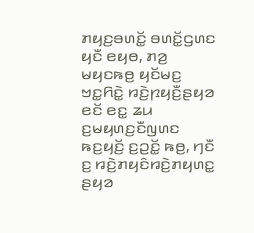ꤊꤟꤢ꤬ꤋꤛꤢꤩ꤭ ꤋꤛꤢꤩ꤭ꤞꤛꤢ ꤟꤢꤪ ꤕꤟꤥ, ꤊꤤ꤬ ꤗꤟꤢꤒꤥ꤬ ꤟꤢꤩꤗꤢ꤬ ꤠꤢ꤭ꤖꤢꤧ꤭ ꤙꤢꤧ꤬ꤐꤟꤢꤪ꤬ꤔꤟꤤ ꤕꤢꤩ ꤕꤢ꤭ ꤘꤣ ꤢ꤬ꤗꤟꤛꤢ꤬ꤢꤪꤜꤛꤢ ꤒꤢ꤬ꤟꤢꤩ꤬ ꤢ꤬ꤑꤢꤩ꤭ ꤒꤥ꤬, ꤚꤢꤪ ꤢ꤬ ꤙꤢꤧ꤬ꤊꤟꤢꤨꤙꤢꤧ꤬ꤊꤟꤛꤢ꤭ ꤔꤟꤤ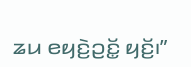ꤘꤣ ꤕꤟꤢꤧ꤬ꤑꤢꤩ꤭ ꤟꤢꤩ꤬꤯”